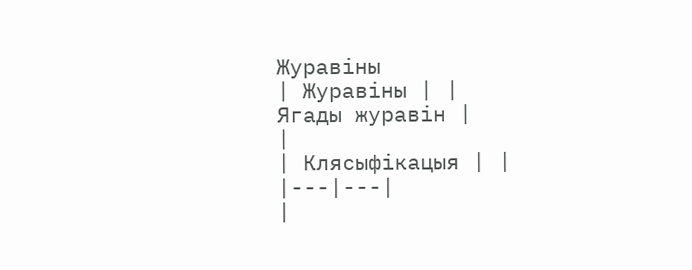Журавіны
| Журавіны | |
Ягады журавін |
|
| Клясыфікацыя | |
|---|---|
|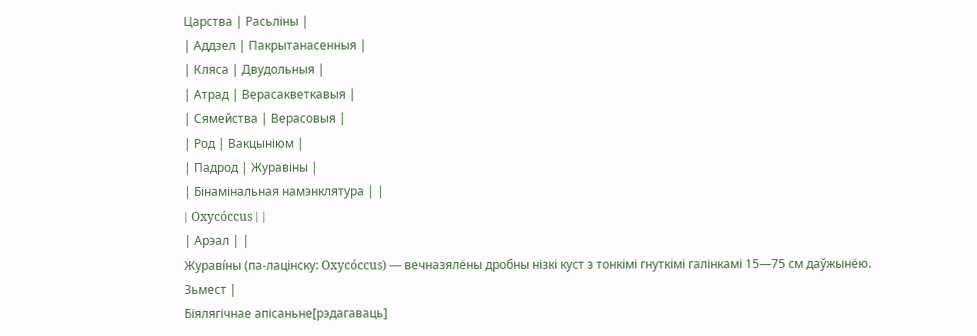Царства | Расьліны |
| Аддзел | Пакрытанасенныя |
| Кляса | Двудольныя |
| Атрад | Верасакветкавыя |
| Сямейства | Верасовыя |
| Род | Вакцыніюм |
| Падрод | Журавіны |
| Бінамінальная намэнклятура | |
| Oxycóccus | |
| Арэал | |
Жураві́ны (па-лацінску: Oxycóccus) — вечназялёны дробны нізкі куст з тонкімі гнуткімі галінкамі 15—75 см даўжынёю.
Зьмест |
Біялягічнае апісаньне[рэдагаваць]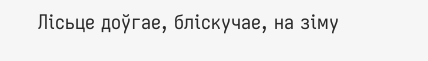Лісьце доўгае, бліскучае, на зіму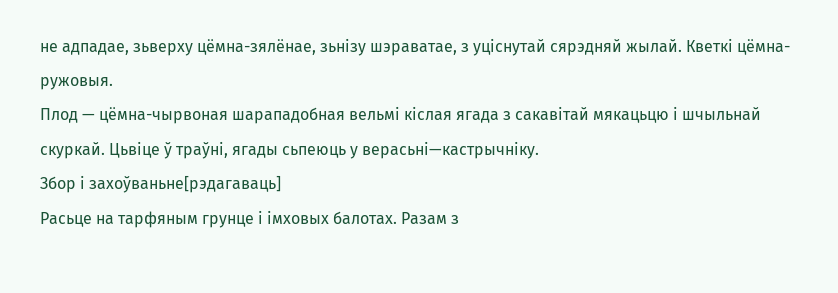не адпадае, зьверху цёмна-зялёнае, зьнізу шэраватае, з уціснутай сярэдняй жылай. Кветкі цёмна-ружовыя.
Плод — цёмна-чырвоная шарападобная вельмі кіслая ягада з сакавітай мякацьцю і шчыльнай скуркай. Цьвіце ў траўні, ягады сьпеюць у верасьні—кастрычніку.
Збор і захоўваньне[рэдагаваць]
Расьце на тарфяным грунце і імховых балотах. Разам з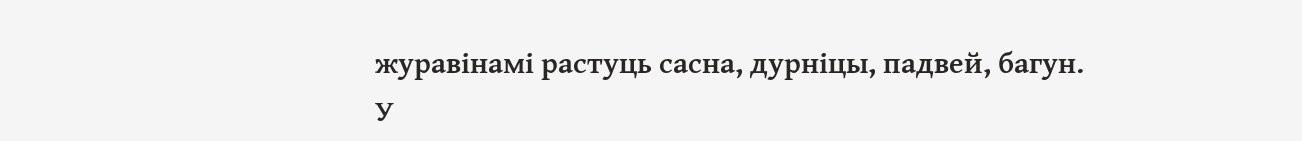журавінамі растуць сасна, дурніцы, падвей, багун.
У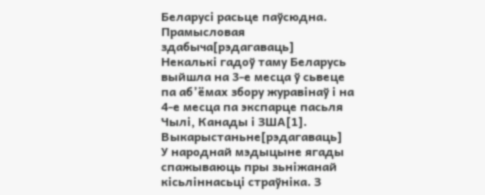Беларусі расьце паўсюдна.
Прамысловая здабыча[рэдагаваць]
Некалькі гадоў таму Беларусь выйшла на 3-е месца ў сьвеце па аб’ёмах збору журавінаў і на 4-е месца па экспарце пасьля Чылі, Канады і ЗША[1].
Выкарыстаньне[рэдагаваць]
У народнай мэдыцыне ягады спажываюць пры зьніжанай кісьліннасьці страўніка. З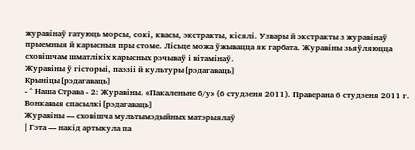журавінаў гатуюць морсы, сокі, квасы, экстракты, кісялі. Узвары й экстракты з журавінаў прыемныя й карысныя пры стоме. Лісьце можа ўжывацца як гарбата. Журавіны зьяўляюцца сховішчам шматлікіх карысных рэчываў і вітамінаў.
Журавіны ў гісторыі, паэзіі й культуры[рэдагаваць]
Крыніцы[рэдагаваць]
- ^ Наша Страва - 2: Журавіны. «Пакаленьне б/у» (6 студзеня 2011). Праверана 6 студзеня 2011 г.
Вонкавыя спасылкі[рэдагаваць]
Журавіны — сховішча мультымэдыйных матэрыялаў
| Гэта — накід артыкула па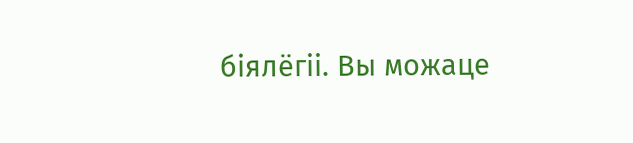біялёгіі. Вы можаце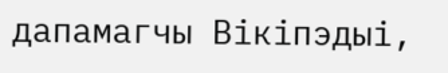дапамагчы Вікіпэдыі,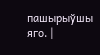пашырыўшы яго. |